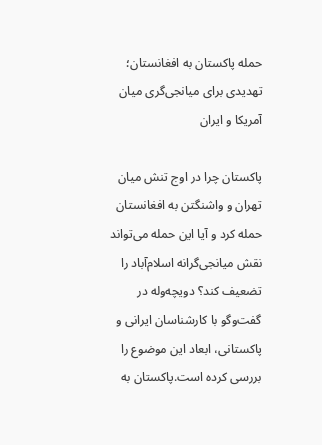حمله پاکستان به افغانستان؛ تهدیدی برای میانجی‌گری میان آمریکا و ایران

پاکستان چرا در اوج تنش میان تهران و واشنگتن به افغانستان حمله کرد و آیا این حمله می‌تواند نقش میانجی‌گرانه اسلام‌آباد را تضعیف کند؟ دویچه‌وله در گفت‌وگو با کارشناسان ایرانی و پاکستانی، ابعاد این موضوع را بررسی کرده است.پاکستان به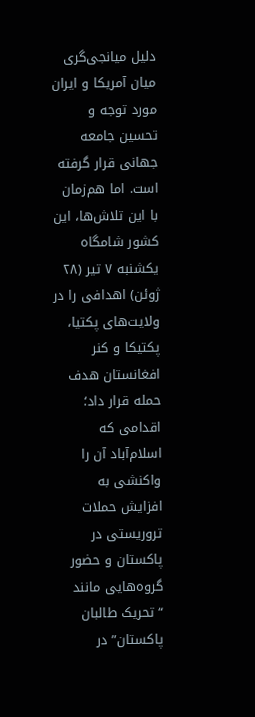دلیل میانجی‌گری میان آمریکا و ایران مورد توجه و تحسین جامعه جهانی قرار گرفته است. اما هم‌زمان با این تلاش‌ها، این کشور شامگاه یکشنبه ۷ تیر (۲۸ ژوئن) اهدافی را در ولایت‌های پکتیا، پکتیکا و کنر افغانستان هدف حمله قرار داد؛ اقدامی که اسلام‌آباد آن را واکنشی به افزایش حملات تروریستی در پاکستان و حضور گروه‌هایی مانند “تحریک طالبان پاکستان” در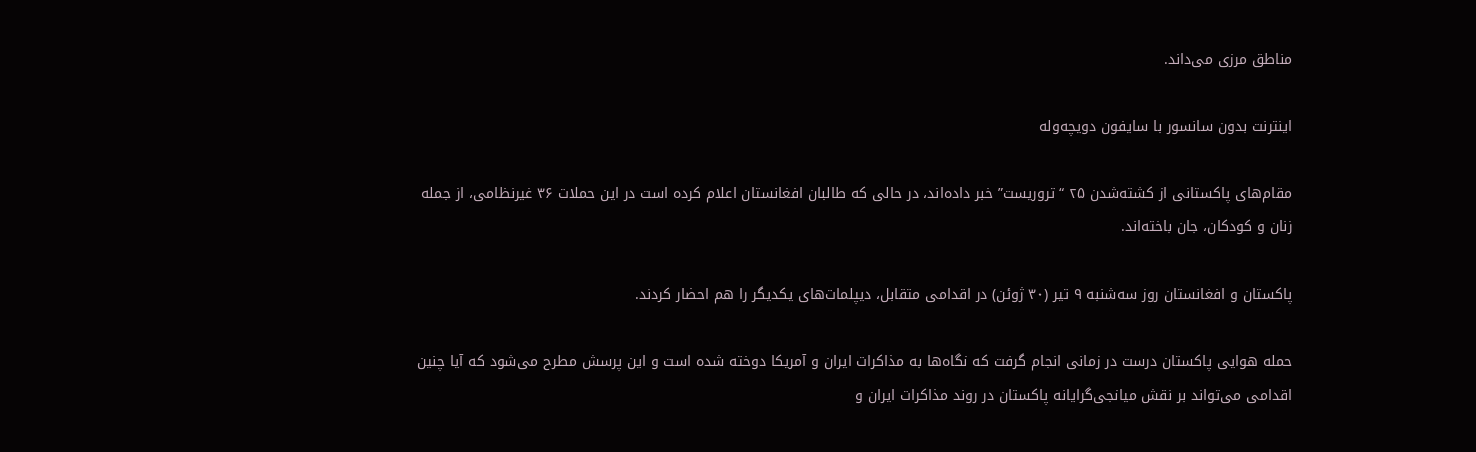مناطق مرزی می‌داند.

اینترنت بدون سانسور با سایفون دویچه‌وله

مقام‌های پاکستانی از کشته‌شدن ۲۵ “تروریست” خبر داده‌اند، در حالی که طالبان افغانستان اعلام کرده است در این حملات ۳۶ غیرنظامی، از جمله زنان و کودکان، جان باخته‌اند.

پاکستان و افغانستان روز سه‌شنبه ۹ تیر (۳۰ ژوئن) در اقدامی متقابل، دیپلمات‌های یکدیگر را هم احضار کردند.

حمله هوایی پاکستان درست در زمانی انجام گرفت که نگاه‌ها به مذاکرات ایران و آمریکا دوخته شده است و این پرسش مطرح می‌شود که آیا چنین اقدامی می‌تواند بر نقش میانجی‌گرایانه پاکستان در روند مذاکرات ایران و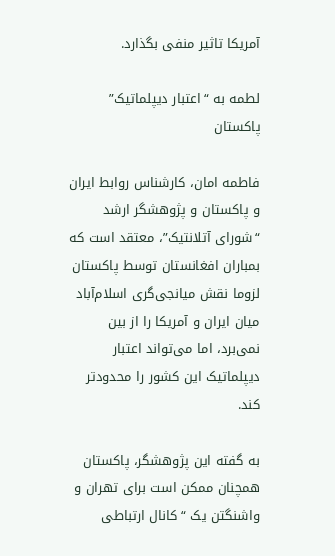آمریکا تاثیر منفی بگذارد.

لطمه به “اعتبار دیپلماتیک” پاکستان

فاطمه امان، کارشناس روابط ایران و پاکستان و پژوهشگر ارشد “شورای آتلانتیک”، معتقد است که بمباران افغانستان توسط پاکستان لزوما نقش میانجی‌گری اسلام‌آباد میان ایران و آمریکا را از بین نمی‌برد، اما می‌تواند اعتبار دیپلماتیک این کشور را محدودتر کند.

به گفته این پژوهشگر، پاکستان همچنان ممکن است برای تهران و واشنگتن یک “کانال ارتباطی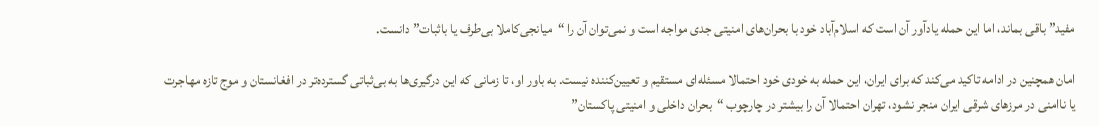مفید” باقی بماند، اما این حمله یادآور آن است که اسلام‌آباد خود با بحران‌های امنیتی جدی مواجه است و نمی‌توان آن را “میانجی‌کاملا بی‌طرف یا باثبات” دانست.

امان همچنین در ادامه تاکید می‌کند که برای ایران، این حمله به خودی خود احتمالا مسئله‌ای مستقیم و تعیین‌کننده نیست. به باور او، تا زمانی که این درگیری‌ها به بی‌ثباتی گسترده‌تر در افغانستان و موج تازه مهاجرت یا ناامنی در مرزهای شرقی ایران منجر نشود، تهران احتمالا آن را بیشتر در چارچوب “بحران داخلی و امنیتی پاکستان”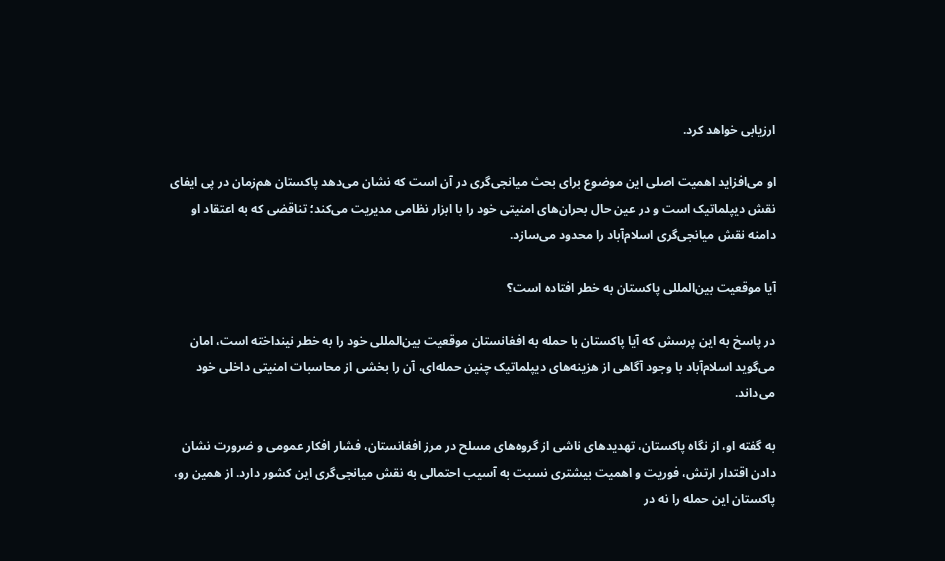ارزیابی خواهد کرد.

او می‌افزاید اهمیت اصلی این موضوع برای بحث میانجی‌گری در آن است که نشان می‌دهد پاکستان هم‌زمان در پی ایفای نقش دیپلماتیک است و در عین حال بحران‌های امنیتی خود را با ابزار نظامی مدیریت می‌کند؛ تناقضی که به اعتقاد او دامنه نقش میانجی‌گری اسلام‌آباد را محدود می‌سازد.

آیا موقعیت بین‌المللی پاکستان به خطر افتاده است؟

در پاسخ به این پرسش که آیا پاکستان با حمله به افغانستان موقعیت بین‌المللی خود را به خطر نینداخته است، امان می‌گوید اسلام‌آباد با وجود آگاهی از هزینه‌های دیپلماتیک چنین حمله‌ای، آن را بخشی از محاسبات امنیتی داخلی خود می‌داند.

به گفته او، از نگاه پاکستان، تهدیدهای ناشی از گروه‌های مسلح در مرز افغانستان، فشار افکار عمومی و ضرورت نشان دادن اقتدار ارتش، فوریت و اهمیت بیشتری نسبت به آسیب احتمالی به نقش میانجی‌گری این کشور دارد. از همین رو، پاکستان این حمله را نه در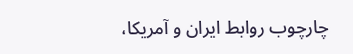چارچوب روابط ایران و آمریکا،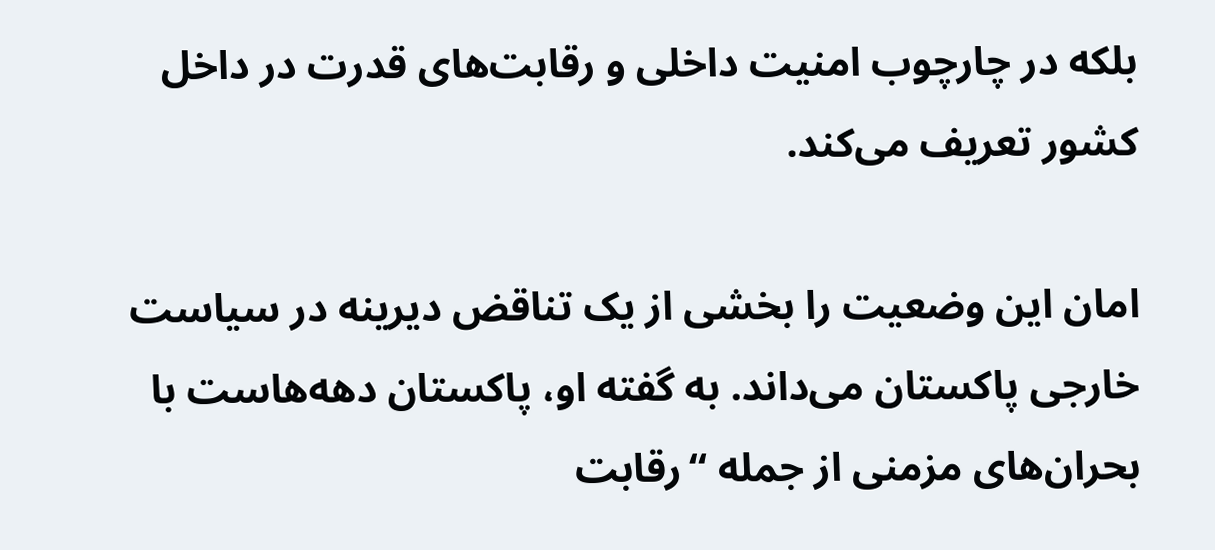بلکه در چارچوب امنیت داخلی و رقابت‌های قدرت در داخل کشور تعریف می‌کند.

امان این وضعیت را بخشی از یک تناقض دیرینه در سیاست خارجی پاکستان می‌داند. به گفته او، پاکستان دهه‌هاست با بحران‌های مزمنی از جمله “رقابت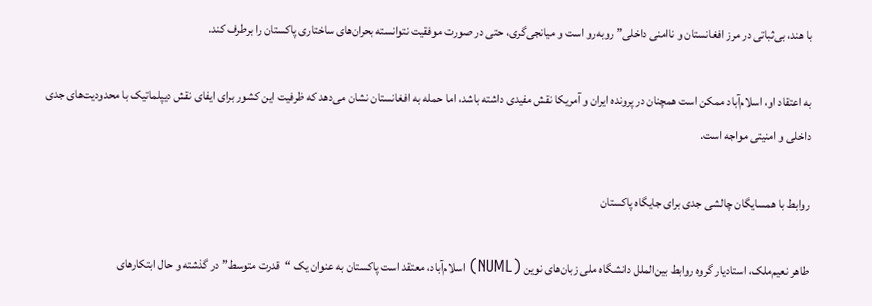با هند، بی‌ثباتی در مرز افغانستان و ناامنی داخلی” روبه‌رو است و میانجی‌گری، حتی در صورت موفقیت نتوانسته بحران‌های ساختاری پاکستان را برطرف کند.

به اعتقاد او، اسلام‌آباد ممکن است همچنان در پرونده ایران و آمریکا نقش مفیدی داشته باشد، اما حمله به افغانستان نشان می‌دهد که ظرفیت این کشور برای ایفای نقش دیپلماتیک با محدودیت‌های جدی داخلی و امنیتی مواجه است.

روابط با همسایگان چالشی جدی برای جایگاه پاکستان

طاهر نعیم‌ملک، استادیار گروه روابط بین‌الملل دانشگاه ملی زبان‌های نوین (NUML) اسلام‌آباد، معتقد است پاکستان به عنوان یک “قدرت متوسط” در گذشته و حال ابتکارهای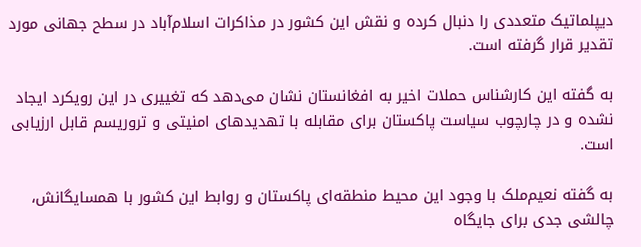دیپلماتیک متعددی را دنبال کرده و نقش این کشور در مذاکرات اسلام‌آباد در سطح جهانی مورد تقدیر قرار گرفته است.

به گفته این کارشناس حملات اخیر به افغانستان نشان می‌دهد که تغییری در این رویکرد ایجاد نشده و در چارچوب سیاست پاکستان برای مقابله با تهدیدهای امنیتی و تروریسم قابل ارزیابی است.

به گفته نعیم‌ملک با وجود این محیط منطقه‌ای پاکستان و روابط این کشور با همسایگانش، چالشی جدی برای جایگاه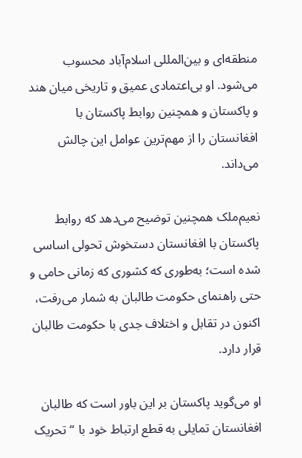منطقه‌ای و بین‌المللی اسلام‌آباد محسوب می‌شود. او بی‌اعتمادی عمیق و تاریخی میان هند و پاکستان و همچنین روابط پاکستان با افغانستان را از مهم‌ترین عوامل این چالش می‌داند.

نعیم‌ملک همچنین توضیح می‌دهد که روابط پاکستان با افغانستان دستخوش تحولی اساسی شده است؛ به‌طوری که کشوری که زمانی حامی و حتی راهنمای حکومت طالبان به شمار می‌رفت، اکنون در تقابل و اختلاف جدی با حکومت طالبان قرار دارد.

او می‌گوید پاکستان بر این باور است که طالبان افغانستان تمایلی به قطع ارتباط خود با “تحریک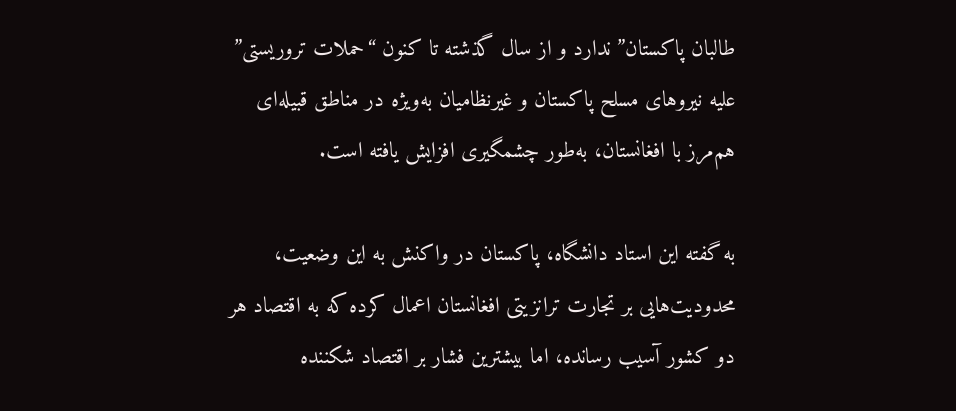طالبان پاکستان” ندارد و از سال گذشته تا کنون “حملات تروریستی” علیه نیروهای مسلح پاکستان و غیرنظامیان به‌ویژه در مناطق قبیله‌ای هم‌مرز با افغانستان، به‌طور چشمگیری افزایش یافته است.

به گفته این استاد دانشگاه، پاکستان در واکنش به این وضعیت، محدودیت‌هایی بر تجارت ترانزیتی افغانستان اعمال کرده که به اقتصاد هر دو کشور آسیب رسانده، اما بیشترین فشار بر اقتصاد شکننده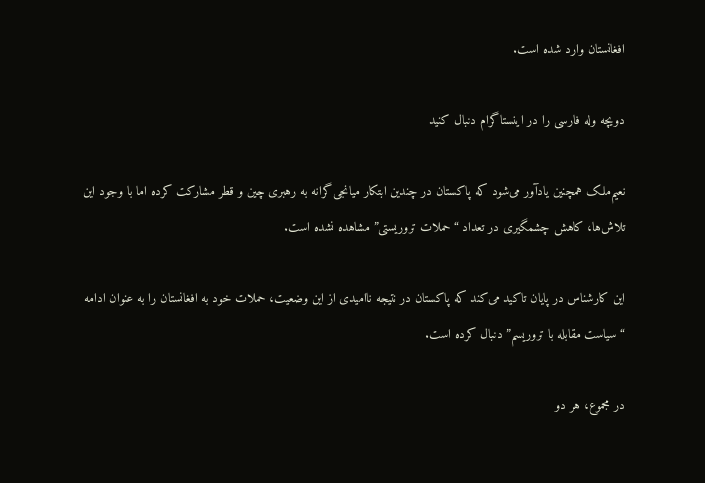افغانستان وارد شده است.

دویچه وله فارسی را در اینستاگرام دنبال کنید

نعیم‌ملک همچنین یادآور می‌شود که پاکستان در چندین ابتکار میانجی‌گرانه به رهبری چین و قطر مشارکت کرده اما با وجود این تلاش‌ها، کاهش چشمگیری در تعداد “حملات تروریستی” مشاهده نشده است.

این کارشناس در پایان تاکید می‌کند که پاکستان در نتیجه ناامیدی از این وضعیت، حملات خود به افغانستان را به عنوان ادامه “سیاست مقابله با تروریسم” دنبال کرده است.

در مجموع، هر دو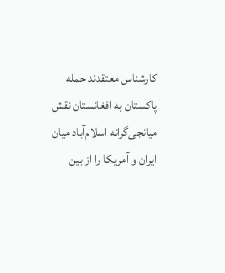کارشناس معتقدند حمله پاکستان به افغانستان نقش میانجی‌گرانه اسلام‌آباد میان ایران و آمریکا را از بین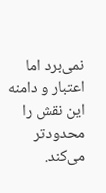نمی‌برد اما اعتبار و دامنه این نقش را محدودتر می‌کند.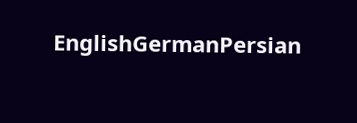EnglishGermanPersian